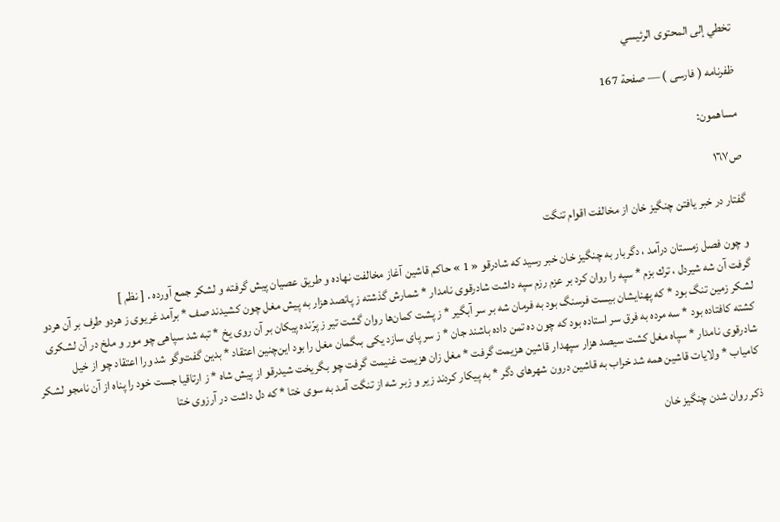تخطي إلى المحتوى الرئيسي

ظفرنامه ( فارسى ) — صفحة 167

مساهمون:

ص١٦٧

گفتار در خبر يافتن چنگيز خان از مخالفت اقوام تنگت

و چون فصل زمستان درآمد ، دگربار به چنگيز خان خبر رسيد كه شادرقو « 1 » حاكم قاشين آغاز مخالفت نهاده و طريق عصيان پيش گرفته و لشكر جمع آورده . [ نظم ]
گرفت آن شه شيردل ، ترك بزم * سپه را روان كرد بر عزم رزم سپه داشت شادرقوى نامدار * شمارش گذشته ز پانصد هزار به پيش مغل چون كشيدند صف * برآمد غريوى ز هردو طرف بر آن هردو لشكر زمين تنگ بود * كه پهنايشان بيست فرسنگ بود به فرمان شه بر سر آبگير * ز پشت كمان‌ها روان گشت تير ز پرّنده پيكان بر آن روى يخ * تبه شد سپاهى چو مور و ملخ در آن لشكرى كشته كافتاده بود * سه مرده به فرق سر استاده بود كه چون ده تمن داده باشند جان * ز سر پاى سازد يكى بىگمان مغل را بود اين‌چنين اعتقاد * بدين گفت‌وگو شد ورا اعتقاد چو از خيل شادرقوى نامدار * سپاه مغل كشت سيصد هزار سپهدار قاشين هزيمت گرفت * مغل زان هزيمت غنيمت گرفت چو بگريخت شيدرقو از پيش شاه * ز ارتاقيا جست خود را پناه از آن نامجو لشكر كامياب * ولايات قاشين همه شد خراب به قاشين درون شهرهاى دگر * به پيكار كردند زير و زبر شه از تنگت آمد به سوى ختا * كه دل داشت در آرزوى ختا

ذكر روان شدن چنگيز خان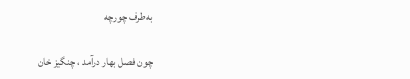به‌طرف چورچه

چون فصل بهار درآمد ، چنگيز خان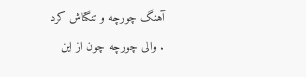آهنگ چورچه و تنگتاش كرد . والى چورچه چون از اين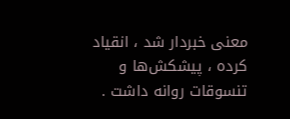معنى خبردار شد ، انقياد كرده ، پيشكش‌ها و تنسوقات روانه داشت .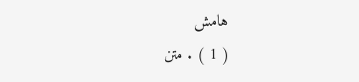هامش
( 1 ) . متن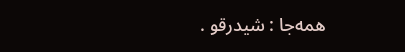همه‌جا : شيدرقو .